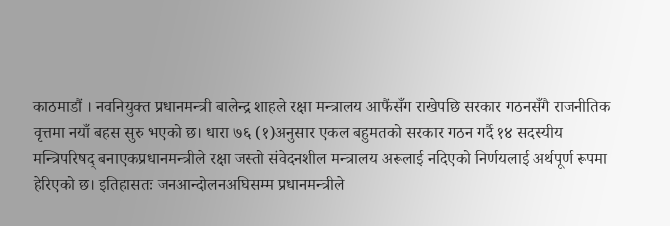काठमाडौं । नवनियुक्त प्रधानमन्त्री बालेन्द्र शाहले रक्षा मन्त्रालय आफैंसँग राखेपछि सरकार गठनसँगै राजनीतिक वृत्तमा नयाँ बहस सुरु भएको छ। धारा ७६ (१)अनुसार एकल बहुमतको सरकार गठन गर्दै १४ सदस्यीय मन्त्रिपरिषद् बनाएकप्रधानमन्त्रीले रक्षा जस्तो संवेदनशील मन्त्रालय अरूलाई नदिएको निर्णयलाई अर्थपूर्ण रूपमा हेरिएको छ। इतिहासतः जनआन्दोलनअघिसम्म प्रधानमन्त्रीले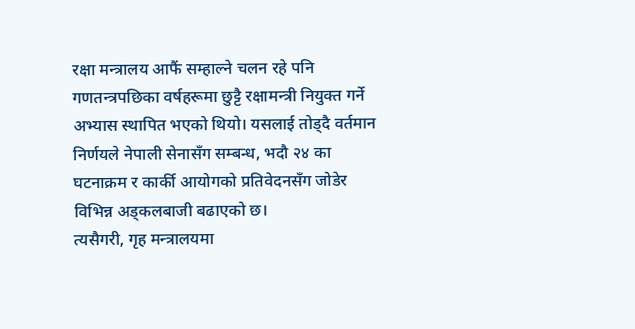रक्षा मन्त्रालय आफैं सम्हाल्ने चलन रहे पनि गणतन्त्रपछिका वर्षहरूमा छुट्टै रक्षामन्त्री नियुक्त गर्ने अभ्यास स्थापित भएको थियो। यसलाई तोड्दै वर्तमान निर्णयले नेपाली सेनासँग सम्बन्ध, भदौ २४ का घटनाक्रम र कार्की आयोगको प्रतिवेदनसँग जोडेर विभिन्न अड्कलबाजी बढाएको छ।
त्यसैगरी, गृह मन्त्रालयमा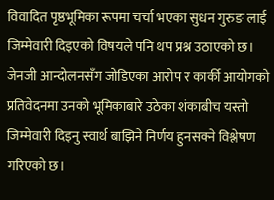विवादित पृष्ठभूमिका रूपमा चर्चा भएका सुधन गुरुङ लाई जिम्मेवारी दिइएको विषयले पनि थप प्रश्न उठाएको छ। जेनजी आन्दोलनसँग जोडिएका आरोप र कार्की आयोगको प्रतिवेदनमा उनको भूमिकाबारे उठेका शंकाबीच यस्तो जिम्मेवारी दिइनु स्वार्थ बाझिने निर्णय हुनसक्ने विश्लेषण गरिएको छ।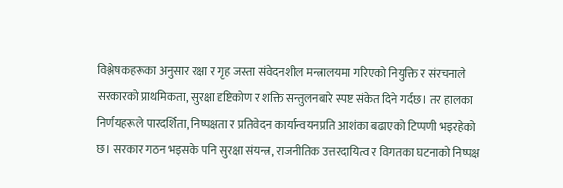विश्लेषकहरूका अनुसार रक्षा र गृह जस्ता संवेदनशील मन्त्रालयमा गरिएको नियुक्ति र संरचनाले सरकारको प्राथमिकता, सुरक्षा दृष्टिकोण र शक्ति सन्तुलनबारे स्पष्ट संकेत दिने गर्दछ। तर हालका निर्णयहरूले पारदर्शिता, निष्पक्षता र प्रतिवेदन कार्यान्वयनप्रति आशंका बढाएको टिप्पणी भइरहेको छ। सरकार गठन भइसके पनि सुरक्षा संयन्त्र, राजनीतिक उत्तरदायित्व र विगतका घटनाको निष्पक्ष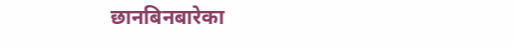छानबिनबारेका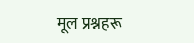मूल प्रश्नहरू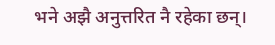भने अझै अनुत्तरित नै रहेका छन्।